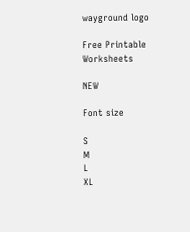wayground logo

Free Printable Worksheets

NEW

Font size

S
M
L
XL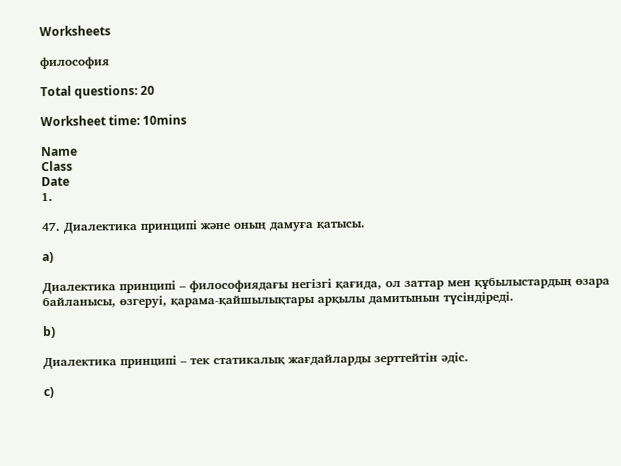Worksheets

философия

Total questions: 20

Worksheet time: 10mins

Name
Class
Date
1.

47. Диалектика принципі және оның дамуға қатысы.

a)

Диалектика принципі – философиядағы негізгі қағида, ол заттар мен құбылыстардың өзара байланысы, өзгеруі, қарама-қайшылықтары арқылы дамитынын түсіндіреді.

b)

Диалектика принципі – тек статикалық жағдайларды зерттейтін әдіс.

c)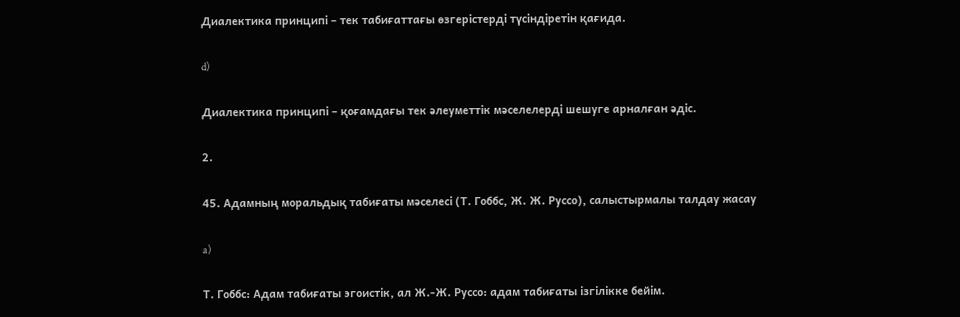Диалектика принципі – тек табиғаттағы өзгерістерді түсіндіретін қағида.

d)

Диалектика принципі – қоғамдағы тек әлеуметтік мәселелерді шешуге арналған әдіс.

2.

45. Адамның моральдық табиғаты мәселесі (Т. Гоббс, Ж. Ж. Руссо), салыстырмалы талдау жасау

a)

Т. Гоббс: Адам табиғаты эгоистік, ал Ж.-Ж. Руссо: адам табиғаты ізгілікке бейім.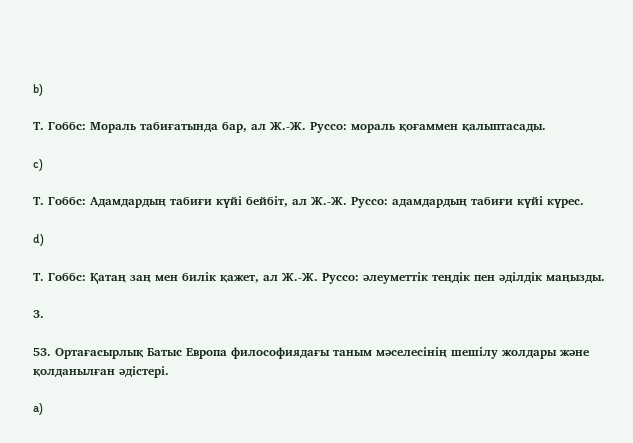b)

Т. Гоббс: Мораль табиғатында бар, ал Ж.-Ж. Руссо: мораль қоғаммен қалыптасады.

c)

Т. Гоббс: Адамдардың табиғи күйі бейбіт, ал Ж.-Ж. Руссо: адамдардың табиғи күйі күрес.

d)

Т. Гоббс: Қатаң заң мен билік қажет, ал Ж.-Ж. Руссо: әлеуметтік теңдік пен әділдік маңызды.

3.

53. Ортағасырлық Батыс Европа философиядағы таным мәселесінің шешілу жолдары және қолданылған әдістері.

a)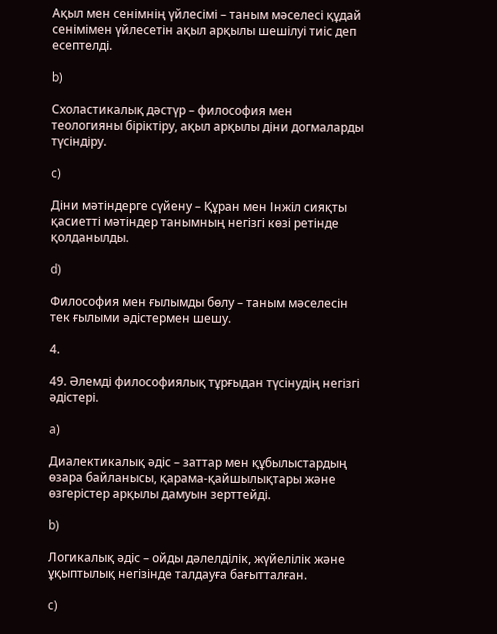Ақыл мен сенімнің үйлесімі – таным мәселесі құдай сенімімен үйлесетін ақыл арқылы шешілуі тиіс деп есептелді.

b)

Схоластикалық дәстүр – философия мен теологияны біріктіру, ақыл арқылы діни догмаларды түсіндіру.

c)

Діни мәтіндерге сүйену – Құран мен Інжіл сияқты қасиетті мәтіндер танымның негізгі көзі ретінде қолданылды.

d)

Философия мен ғылымды бөлу – таным мәселесін тек ғылыми әдістермен шешу.

4.

49. Әлемді философиялық тұрғыдан түсінудің негізгі әдістері.

a)

Диалектикалық әдіс – заттар мен құбылыстардың өзара байланысы, қарама-қайшылықтары және өзгерістер арқылы дамуын зерттейді.

b)

Логикалық әдіс – ойды дәлелділік, жүйелілік және ұқыптылық негізінде талдауға бағытталған.

c)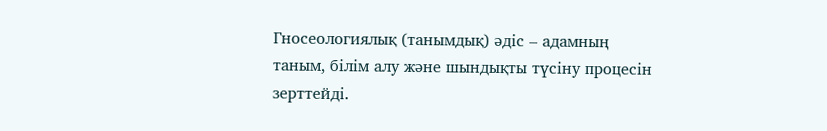Гносеологиялық (танымдық) әдіс – адамның таным, білім алу және шындықты түсіну процесін зерттейді.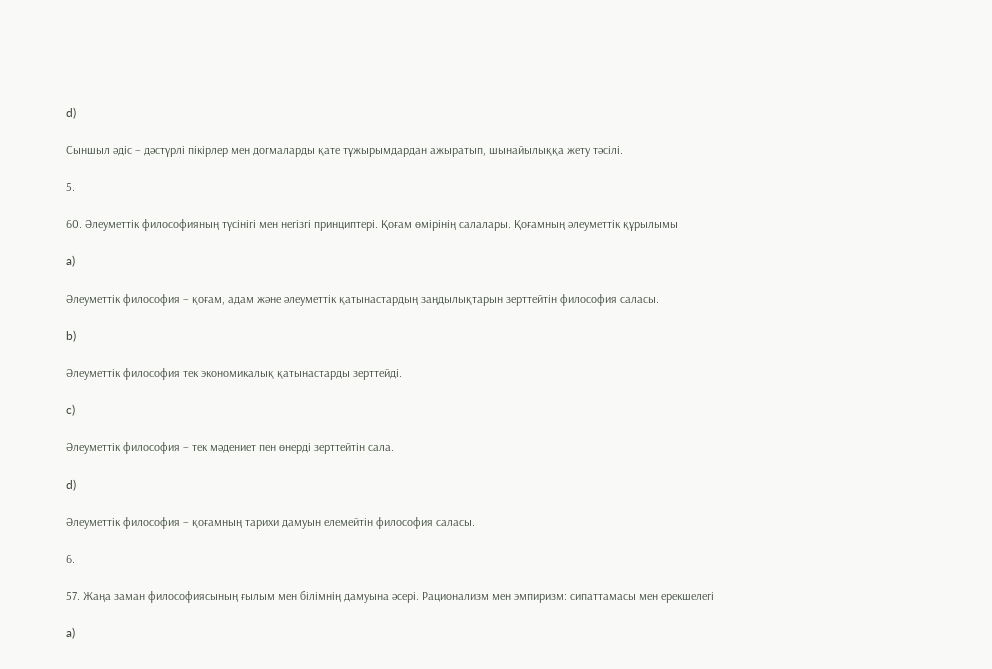d)

Сыншыл әдіс – дәстүрлі пікірлер мен догмаларды қате тұжырымдардан ажыратып, шынайылыққа жету тәсілі.

5.

60. Әлеуметтік философияның түсінігі мен негізгі принциптері. Қоғам өмірінің салалары. Қоғамның әлеуметтік құрылымы

a)

Әлеуметтік философия – қоғам, адам және әлеуметтік қатынастардың заңдылықтарын зерттейтін философия саласы.

b)

Әлеуметтік философия тек экономикалық қатынастарды зерттейді.

c)

Әлеуметтік философия – тек мәдениет пен өнерді зерттейтін сала.

d)

Әлеуметтік философия – қоғамның тарихи дамуын елемейтін философия саласы.

6.

57. Жаңа заман философиясының ғылым мен білімнің дамуына әсері. Рационализм мен эмпиризм: сипаттамасы мен ерекшелегі

a)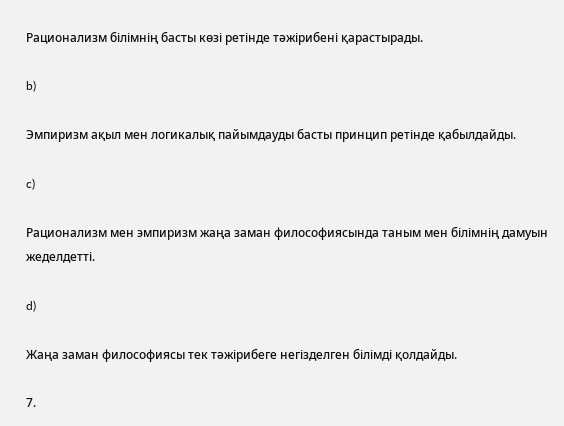Рационализм білімнің басты көзі ретінде тәжірибені қарастырады.

b)

Эмпиризм ақыл мен логикалық пайымдауды басты принцип ретінде қабылдайды.

c)

Рационализм мен эмпиризм жаңа заман философиясында таным мен білімнің дамуын жеделдетті.

d)

Жаңа заман философиясы тек тәжірибеге негізделген білімді қолдайды.

7.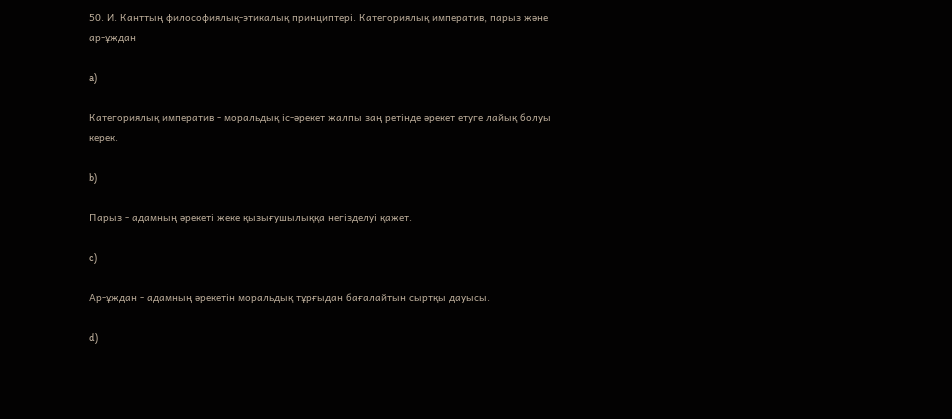50. И. Канттың философиялық-этикалық принциптері. Категориялық императив, парыз және ар-ұждан

a)

Категориялық императив - моральдық іс-әрекет жалпы заң ретінде әрекет етуге лайық болуы керек.

b)

Парыз - адамның әрекеті жеке қызығушылыққа негізделуі қажет.

c)

Ар-ұждан - адамның әрекетін моральдық тұрғыдан бағалайтын сыртқы дауысы.

d)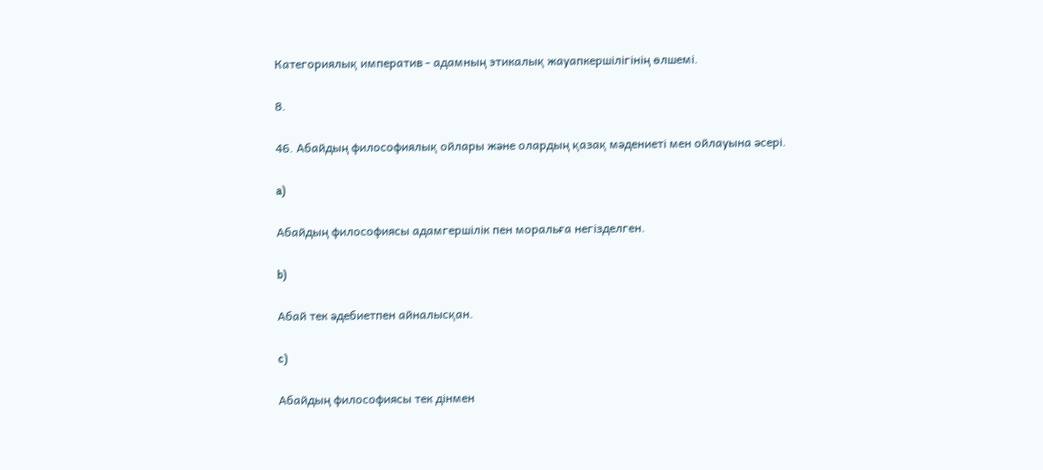Категориялық императив - адамның этикалық жауапкершілігінің өлшемі.

8.

46. Абайдың философиялық ойлары және олардың қазақ мәдениеті мен ойлауына әсері.

a)

Абайдың философиясы адамгершілік пен моральға негізделген.

b)

Абай тек әдебиетпен айналысқан.

c)

Абайдың философиясы тек дінмен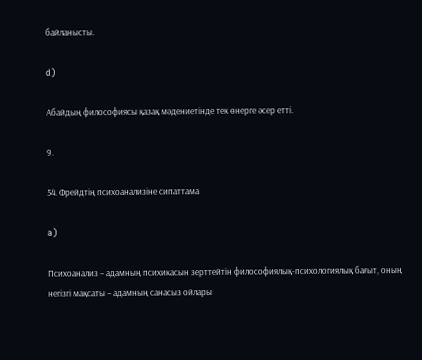байланысты.

d)

Абайдың философиясы қазақ мәдениетінде тек өнерге әсер етті.

9.

54. Фрейдтің психоанализіне сипаттама

a)

Психоанализ – адамның психикасын зерттейтін философиялық-психологиялық бағыт, оның негізгі мақсаты – адамның санасыз ойлары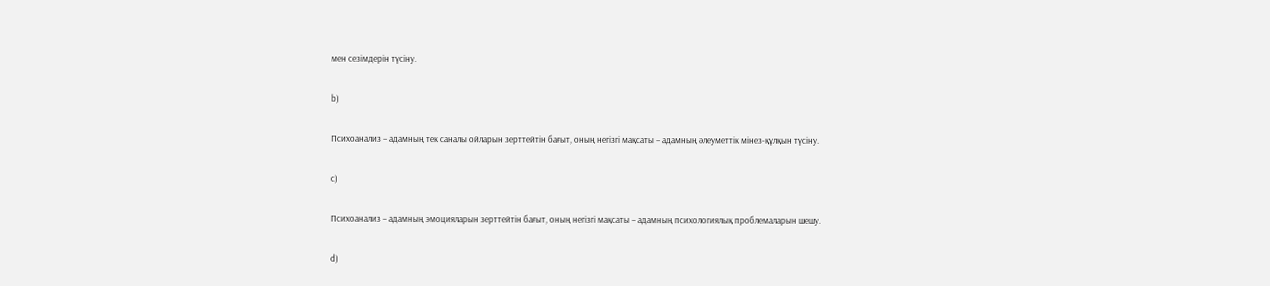мен сезімдерін түсіну.

b)

Психоанализ – адамның тек саналы ойларын зерттейтін бағыт, оның негізгі мақсаты – адамның әлеуметтік мінез-құлқын түсіну.

c)

Психоанализ – адамның эмоцияларын зерттейтін бағыт, оның негізгі мақсаты – адамның психологиялық проблемаларын шешу.

d)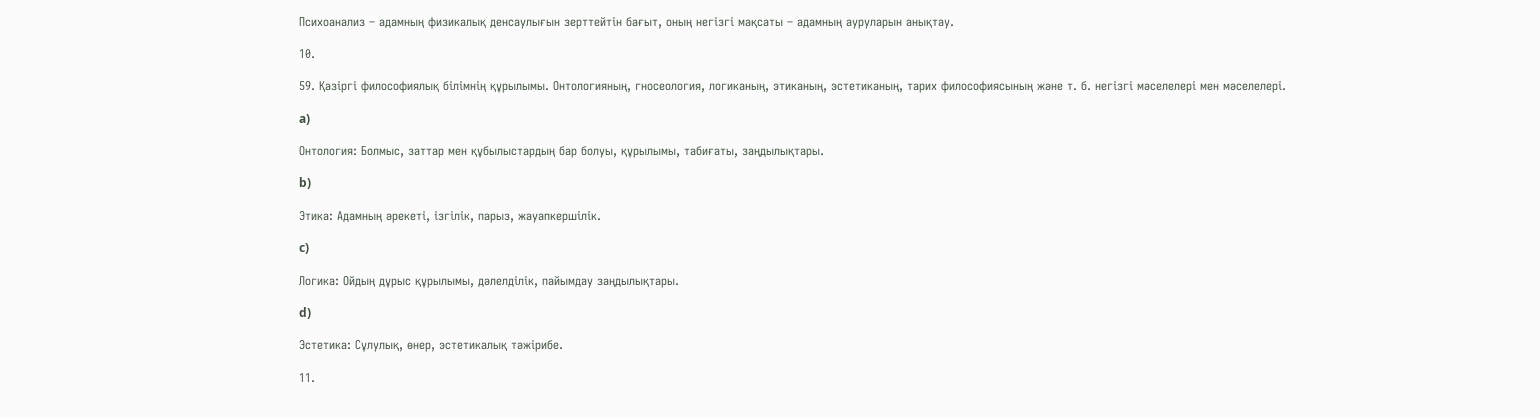Психоанализ – адамның физикалық денсаулығын зерттейтін бағыт, оның негізгі мақсаты – адамның ауруларын анықтау.

10.

59. Қазіргі философиялық білімнің құрылымы. Онтологияның, гносеология, логиканың, этиканың, эстетиканың, тарих философиясының және т. б. негізгі мәселелері мен мәселелері.

a)

Онтология: Болмыс, заттар мен құбылыстардың бар болуы, құрылымы, табиғаты, заңдылықтары.

b)

Этика: Адамның әрекеті, ізгілік, парыз, жауапкершілік.

c)

Логика: Ойдың дұрыс құрылымы, дәлелділік, пайымдау заңдылықтары.

d)

Эстетика: Сұлулық, өнер, эстетикалық тәжірибе.

11.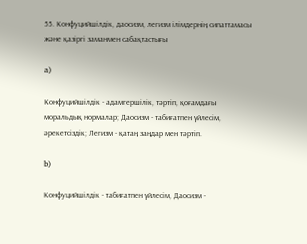55. Конфуцийшілдік, даосизм, легизм ілімдернің сипаттамасы және қазіргі заманмен сабақтастығы

a)

Конфуцийшілдік - адамгершілік, тәртіп, қоғамдағы моральдық нормалар; Даосизм - табиғатпен үйлесім, әрекетсіздік; Легизм - қатаң заңдар мен тәртіп.

b)

Конфуцийшілдік - табиғатпен үйлесім, Даосизм -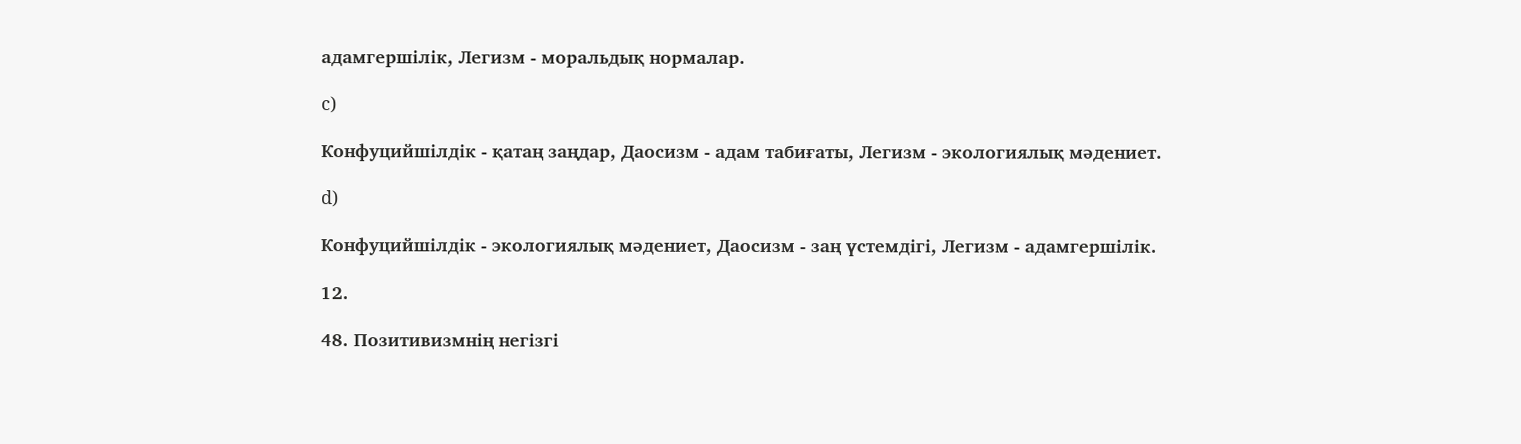адамгершілік, Легизм - моральдық нормалар.

c)

Конфуцийшілдік - қатаң заңдар, Даосизм - адам табиғаты, Легизм - экологиялық мәдениет.

d)

Конфуцийшілдік - экологиялық мәдениет, Даосизм - заң үстемдігі, Легизм - адамгершілік.

12.

48. Позитивизмнің негізгі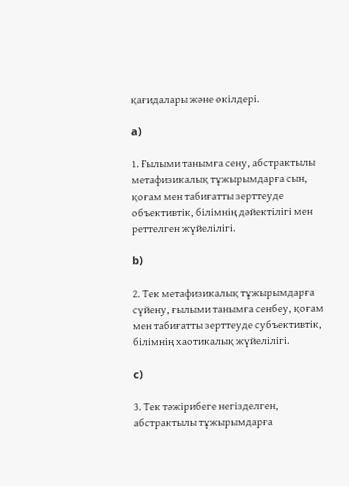қағидалары және өкілдері.

a)

1. Ғылыми танымға сену, абстрактылы метафизикалық тұжырымдарға сын, қоғам мен табиғатты зерттеуде объективтік, білімнің дәйектілігі мен реттелген жүйелілігі.

b)

2. Тек метафизикалық тұжырымдарға сүйену, ғылыми танымға сенбеу, қоғам мен табиғатты зерттеуде субъективтік, білімнің хаотикалық жүйелілігі.

c)

3. Тек тәжірибеге негізделген, абстрактылы тұжырымдарға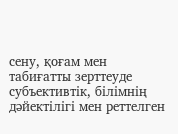сену, қоғам мен табиғатты зерттеуде субъективтік, білімнің дәйектілігі мен реттелген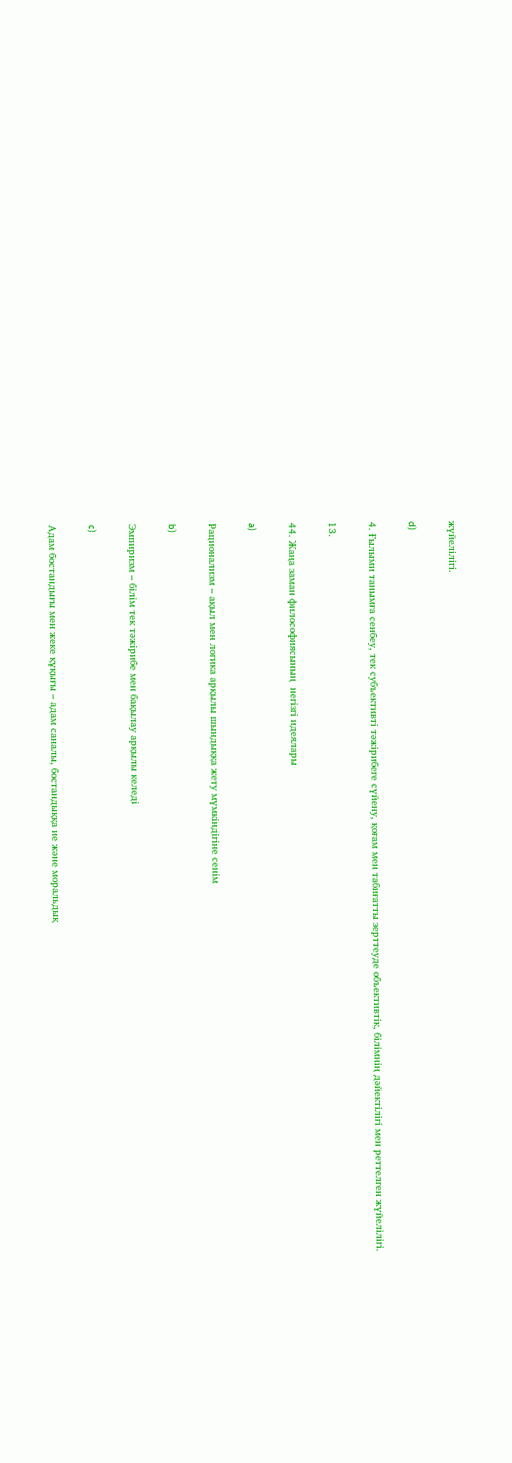жүйелілігі.

d)

4. Ғылыми танымға сенбеу, тек субъективті тәжірибеге сүйену, қоғам мен табиғатты зерттеуде объективтік, білімнің дәйектілігі мен реттелген жүйелілігі.

13.

44. Жаңа заман философиясының  негізгі идеялары

a)

Рационализм – ақыл мен логика арқылы шындыққа жету мүмкіндігіне сенім

b)

Эмпиризм – білім тек тәжірибе мен бақылау арқылы келеді

c)

Адам бостандығы мен жеке құқығы – адам саналы, бостандыққа ие және моральдық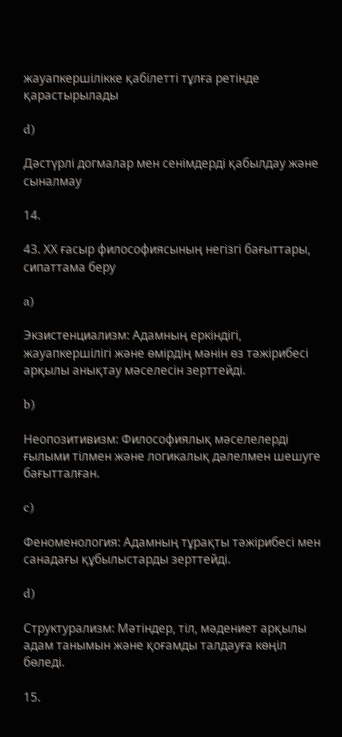жауапкершілікке қабілетті тұлға ретінде қарастырылады

d)

Дәстүрлі догмалар мен сенімдерді қабылдау және сыналмау

14.

43. ХХ ғасыр философиясының негізгі бағыттары, сипаттама беру

a)

Экзистенциализм: Адамның еркіндігі, жауапкершілігі және өмірдің мәнін өз тәжірибесі арқылы анықтау мәселесін зерттейді.

b)

Неопозитивизм: Философиялық мәселелерді ғылыми тілмен және логикалық дәлелмен шешуге бағытталған.

c)

Феноменология: Адамның тұрақты тәжірибесі мен санадағы құбылыстарды зерттейді.

d)

Структурализм: Мәтіндер, тіл, мәдениет арқылы адам танымын және қоғамды талдауға көңіл бөледі.

15.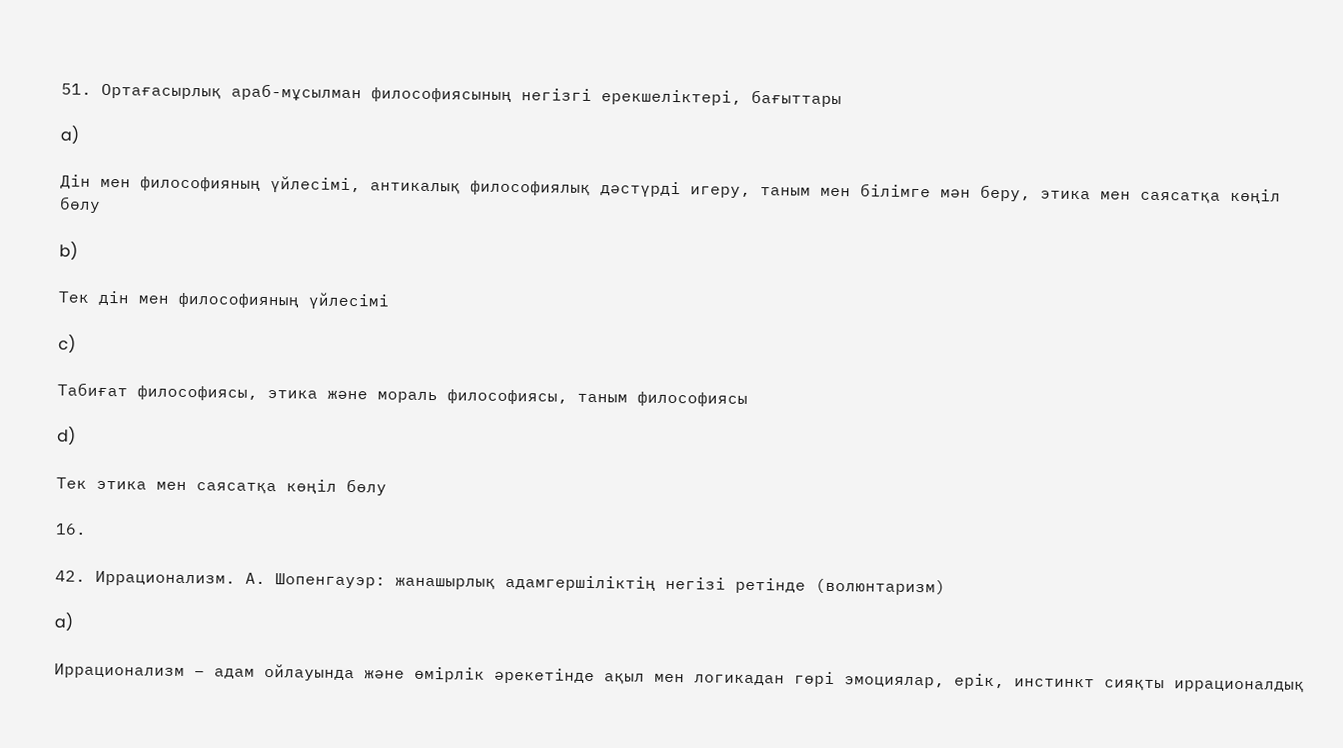51. Ортағасырлық араб-мұсылман философиясының негізгі ерекшеліктері, бағыттары

a)

Дін мен философияның үйлесімі, антикалық философиялық дәстүрді игеру, таным мен білімге мән беру, этика мен саясатқа көңіл бөлу

b)

Тек дін мен философияның үйлесімі

c)

Табиғат философиясы, этика және мораль философиясы, таным философиясы

d)

Тек этика мен саясатқа көңіл бөлу

16.

42. Иррационализм. А. Шопенгауэр: жанашырлық адамгершіліктің негізі ретінде (волюнтаризм)

a)

Иррационализм – адам ойлауында және өмірлік әрекетінде ақыл мен логикадан гөрі эмоциялар, ерік, инстинкт сияқты иррационалдық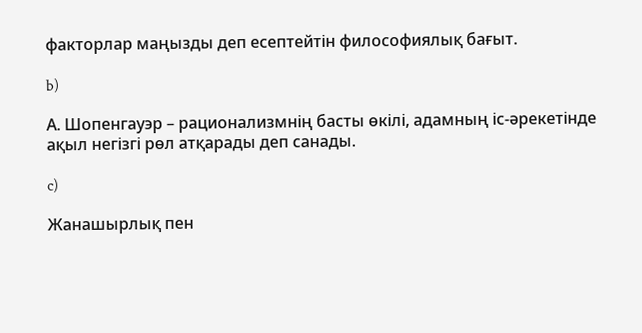факторлар маңызды деп есептейтін философиялық бағыт.

b)

А. Шопенгауэр – рационализмнің басты өкілі, адамның іс-әрекетінде ақыл негізгі рөл атқарады деп санады.

c)

Жанашырлық пен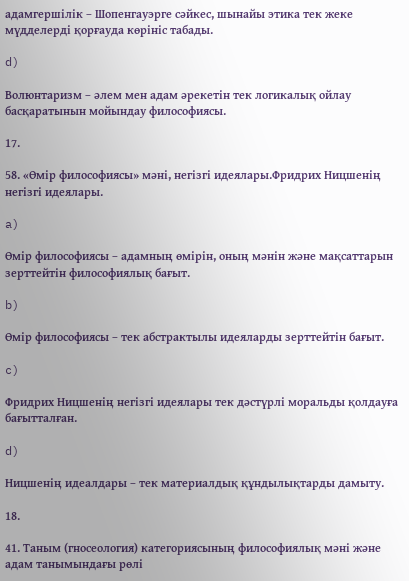адамгершілік – Шопенгауэрге сәйкес, шынайы этика тек жеке мүдделерді қорғауда көрініс табады.

d)

Волюнтаризм – әлем мен адам әрекетін тек логикалық ойлау басқаратынын мойындау философиясы.

17.

58. «Өмір философиясы» мәні, негізгі идеялары.Фридрих Ницшенің негізгі идеялары.

a)

Өмір философиясы – адамның өмірін, оның мәнін және мақсаттарын зерттейтін философиялық бағыт.

b)

Өмір философиясы – тек абстрактылы идеяларды зерттейтін бағыт.

c)

Фридрих Ницшенің негізгі идеялары тек дәстүрлі моральды қолдауға бағытталған.

d)

Ницшенің идеалдары – тек материалдық құндылықтарды дамыту.

18.

41. Таным (гносеология) категориясының философиялық мәні және адам танымындағы рөлі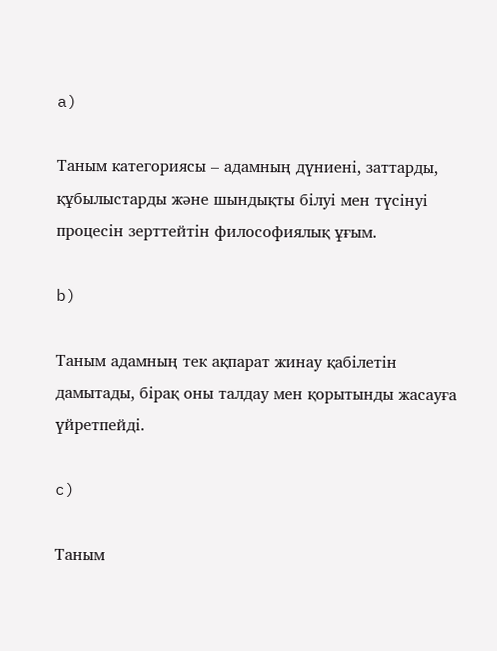a)

Таным категориясы – адамның дүниені, заттарды, құбылыстарды және шындықты білуі мен түсінуі процесін зерттейтін философиялық ұғым.

b)

Таным адамның тек ақпарат жинау қабілетін дамытады, бірақ оны талдау мен қорытынды жасауға үйретпейді.

c)

Таным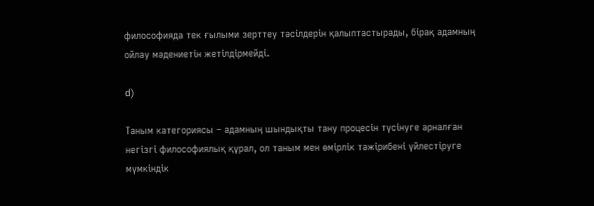философияда тек ғылыми зерттеу тәсілдерін қалыптастырады, бірақ адамның ойлау мәдениетін жетілдірмейді.

d)

Таным категориясы – адамның шындықты тану процесін түсінуге арналған негізгі философиялық құрал, ол таным мен өмірлік тәжірибені үйлестіруге мүмкіндік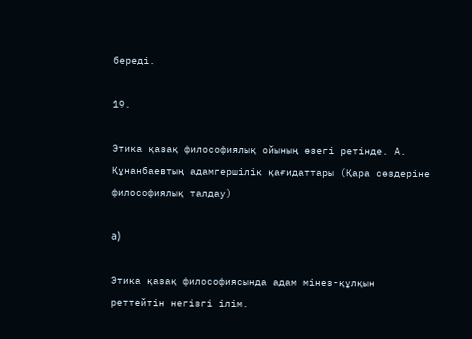береді.

19.

Этика қазақ философиялық ойының өзегі ретінде. А. Құнанбаевтың адамгершілік қағидаттары (Қара сөздеріне философиялық талдау)

a)

Этика қазақ философиясында адам мінез-құлқын реттейтін негізгі ілім.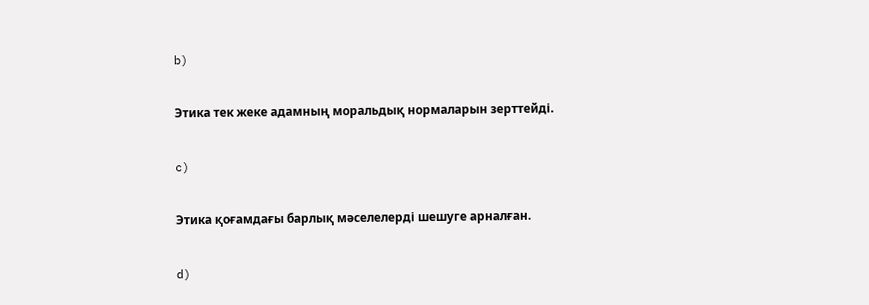b)

Этика тек жеке адамның моральдық нормаларын зерттейді.

c)

Этика қоғамдағы барлық мәселелерді шешуге арналған.

d)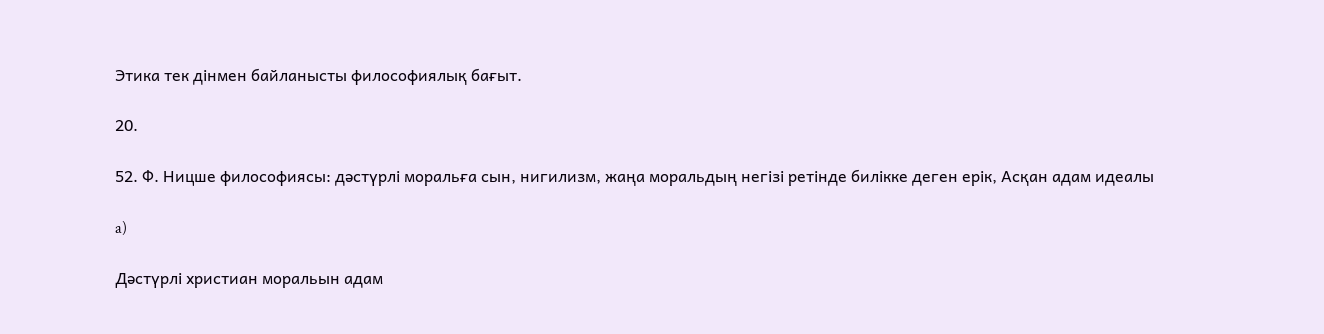Этика тек дінмен байланысты философиялық бағыт.

20.

52. Ф. Ницше философиясы: дәстүрлі моральға сын, нигилизм, жаңа моральдың негізі ретінде билікке деген ерік, Асқан адам идеалы

a)

Дәстүрлі христиан моральын адам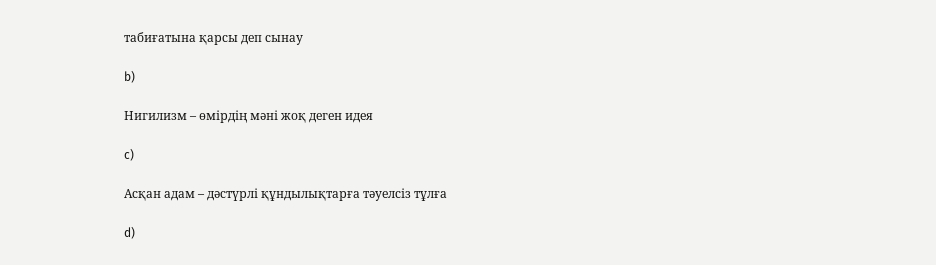табиғатына қарсы деп сынау

b)

Нигилизм – өмірдің мәні жоқ деген идея

c)

Асқан адам – дәстүрлі құндылықтарға тәуелсіз тұлға

d)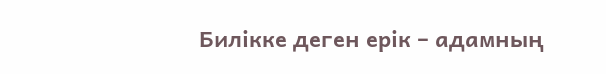Билікке деген ерік – адамның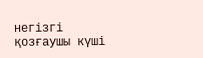негізгі қозғаушы күші